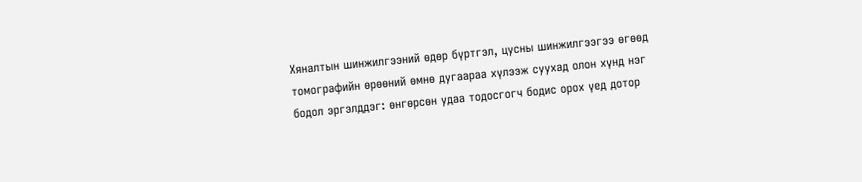Хяналтын шинжилгээний өдөр бүртгэл, цусны шинжилгээгээ өгөөд томографийн өрөөний өмнө дугаараа хүлээж суухад олон хүнд нэг бодол эргэлддэг: өнгөрсөн удаа тодосгогч бодис орох үед дотор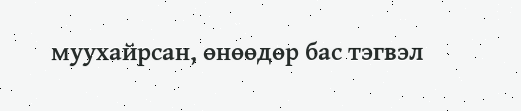муухайрсан, өнөөдөр бас тэгвэл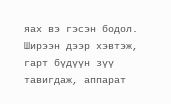яах вэ гэсэн бодол. Ширээн дээр хэвтэж, гарт бүдүүн зүү тавигдаж, аппарат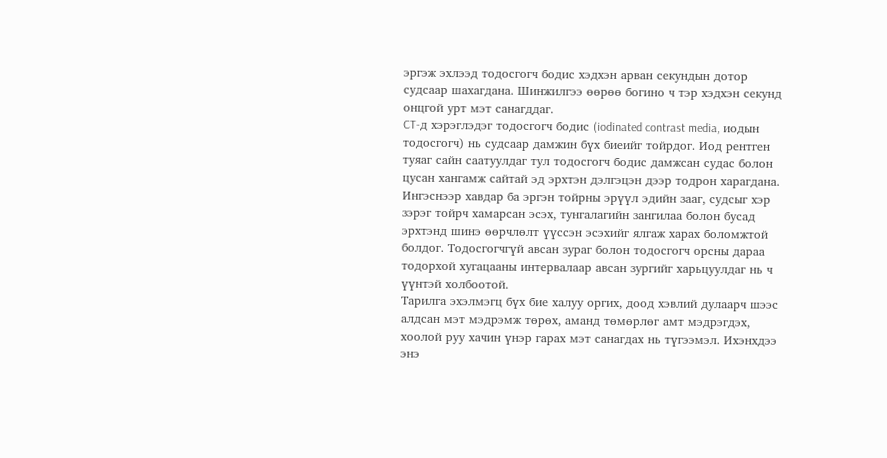эргэж эхлээд тодосгогч бодис хэдхэн арван секундын дотор судсаар шахагдана. Шинжилгээ өөрөө богино ч тэр хэдхэн секунд онцгой урт мэт санагддаг.
CT-д хэрэглэдэг тодосгогч бодис (iodinated contrast media, иодын тодосгогч) нь судсаар дамжин бүх биеийг тойрдог. Иод рентген туяаг сайн саатуулдаг тул тодосгогч бодис дамжсан судас болон цусан хангамж сайтай эд эрхтэн дэлгэцэн дээр тодрон харагдана. Ингэснээр хавдар ба эргэн тойрны эрүүл эдийн зааг, судсыг хэр зэрэг тойрч хамарсан эсэх, тунгалагийн зангилаа болон бусад эрхтэнд шинэ өөрчлөлт үүссэн эсэхийг ялгаж харах боломжтой болдог. Тодосгогчгүй авсан зураг болон тодосгогч орсны дараа тодорхой хугацааны интервалаар авсан зургийг харьцуулдаг нь ч үүнтэй холбоотой.
Тарилга эхэлмэгц бүх бие халуу оргих, доод хэвлий дулаарч шээс алдсан мэт мэдрэмж төрөх, аманд төмөрлөг амт мэдрэгдэх, хоолой руу хачин үнэр гарах мэт санагдах нь түгээмэл. Ихэнхдээ энэ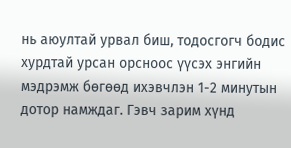нь аюултай урвал биш, тодосгогч бодис хурдтай урсан орсноос үүсэх энгийн мэдрэмж бөгөөд ихэвчлэн 1-2 минутын дотор намждаг. Гэвч зарим хүнд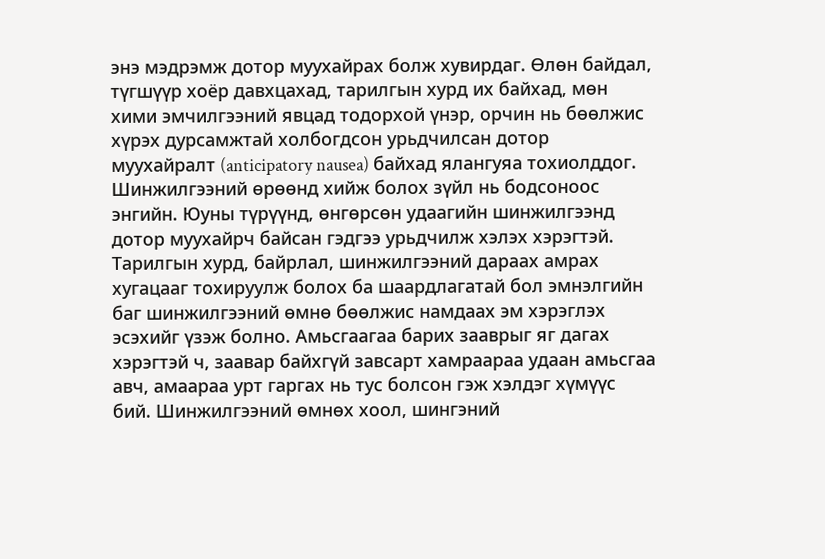энэ мэдрэмж дотор муухайрах болж хувирдаг. Өлөн байдал, түгшүүр хоёр давхцахад, тарилгын хурд их байхад, мөн хими эмчилгээний явцад тодорхой үнэр, орчин нь бөөлжис хүрэх дурсамжтай холбогдсон урьдчилсан дотор муухайралт (anticipatory nausea) байхад ялангуяа тохиолддог.
Шинжилгээний өрөөнд хийж болох зүйл нь бодсоноос энгийн. Юуны түрүүнд, өнгөрсөн удаагийн шинжилгээнд дотор муухайрч байсан гэдгээ урьдчилж хэлэх хэрэгтэй. Тарилгын хурд, байрлал, шинжилгээний дараах амрах хугацааг тохируулж болох ба шаардлагатай бол эмнэлгийн баг шинжилгээний өмнө бөөлжис намдаах эм хэрэглэх эсэхийг үзэж болно. Амьсгаагаа барих зааврыг яг дагах хэрэгтэй ч, заавар байхгүй завсарт хамраараа удаан амьсгаа авч, амаараа урт гаргах нь тус болсон гэж хэлдэг хүмүүс бий. Шинжилгээний өмнөх хоол, шингэний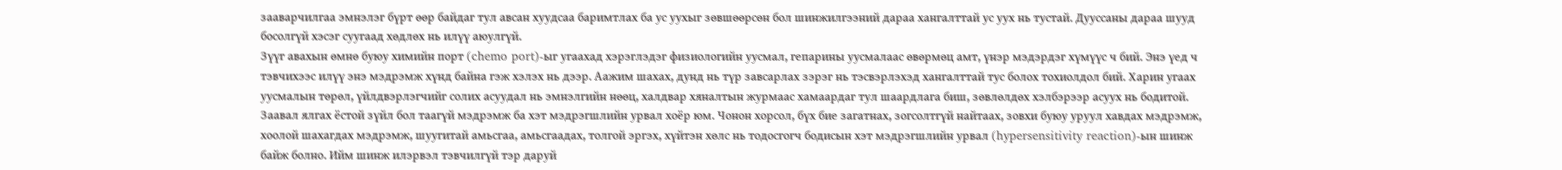зааварчилгаа эмнэлэг бүрт өөр байдаг тул авсан хуудсаа баримтлах ба ус уухыг зөвшөөрсөн бол шинжилгээний дараа хангалттай ус уух нь тустай. Дууссаны дараа шууд босолгүй хэсэг суугаад хөдлөх нь илүү аюулгүй.
Зүүг авахын өмнө буюу химийн порт (chemo port)-ыг угаахад хэрэглэдэг физиологийн уусмал, гепарины уусмалаас өвөрмөц амт, үнэр мэдэрдэг хүмүүс ч бий. Энэ үед ч тэвчихээс илүү энэ мэдрэмж хүнд байна гэж хэлэх нь дээр. Аажим шахах, дунд нь түр завсарлах зэрэг нь тэсвэрлэхэд хангалттай тус болох тохиолдол бий. Харин угаах уусмалын төрөл, үйлдвэрлэгчийг солих асуудал нь эмнэлгийн нөөц, халдвар хяналтын журмаас хамаардаг тул шаардлага биш, зөвлөлдөх хэлбэрээр асуух нь бодитой.
Заавал ялгах ёстой зүйл бол таагүй мэдрэмж ба хэт мэдрэгшлийн урвал хоёр юм. Чонон хорсол, бүх бие загатнах, зогсолтгүй найтаах, зовхи буюу уруул хавдах мэдрэмж, хоолой шахагдах мэдрэмж, шуугитай амьсгаа, амьсгаадах, толгой эргэх, хүйтэн хөлс нь тодосгогч бодисын хэт мэдрэгшлийн урвал (hypersensitivity reaction)-ын шинж байж болно. Ийм шинж илэрвэл тэвчилгүй тэр даруй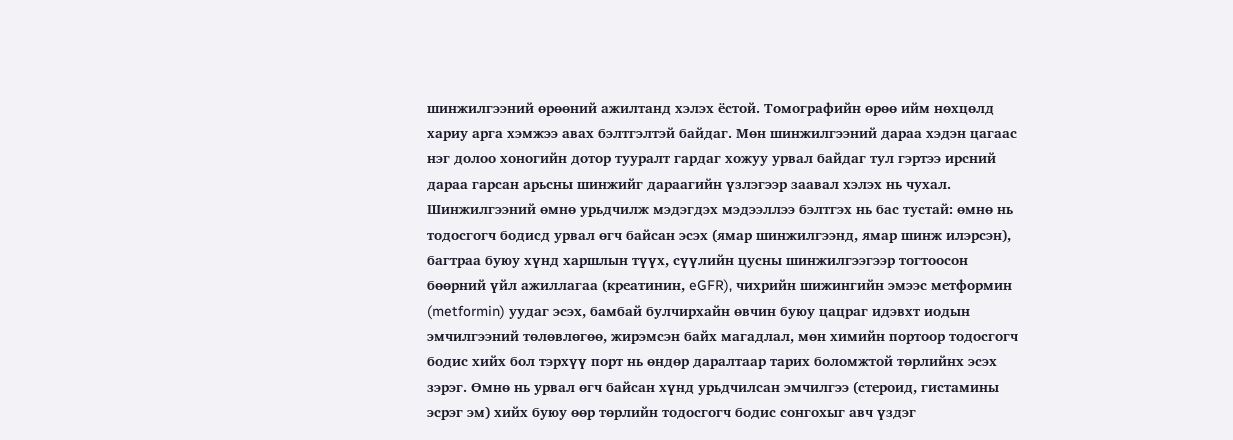шинжилгээний өрөөний ажилтанд хэлэх ёстой. Томографийн өрөө ийм нөхцөлд хариу арга хэмжээ авах бэлтгэлтэй байдаг. Мөн шинжилгээний дараа хэдэн цагаас нэг долоо хоногийн дотор тууралт гардаг хожуу урвал байдаг тул гэртээ ирсний дараа гарсан арьсны шинжийг дараагийн үзлэгээр заавал хэлэх нь чухал.
Шинжилгээний өмнө урьдчилж мэдэгдэх мэдээллээ бэлтгэх нь бас тустай: өмнө нь тодосгогч бодисд урвал өгч байсан эсэх (ямар шинжилгээнд, ямар шинж илэрсэн), багтраа буюу хүнд харшлын түүх, сүүлийн цусны шинжилгээгээр тогтоосон бөөрний үйл ажиллагаа (креатинин, eGFR), чихрийн шижингийн эмээс метформин (metformin) уудаг эсэх, бамбай булчирхайн өвчин буюу цацраг идэвхт иодын эмчилгээний төлөвлөгөө, жирэмсэн байх магадлал, мөн химийн портоор тодосгогч бодис хийх бол тэрхүү порт нь өндөр даралтаар тарих боломжтой төрлийнх эсэх зэрэг. Өмнө нь урвал өгч байсан хүнд урьдчилсан эмчилгээ (стероид, гистамины эсрэг эм) хийх буюу өөр төрлийн тодосгогч бодис сонгохыг авч үздэг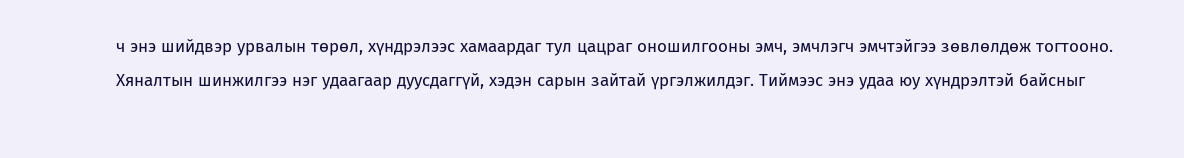ч энэ шийдвэр урвалын төрөл, хүндрэлээс хамаардаг тул цацраг оношилгооны эмч, эмчлэгч эмчтэйгээ зөвлөлдөж тогтооно.
Хяналтын шинжилгээ нэг удаагаар дуусдаггүй, хэдэн сарын зайтай үргэлжилдэг. Тиймээс энэ удаа юу хүндрэлтэй байсныг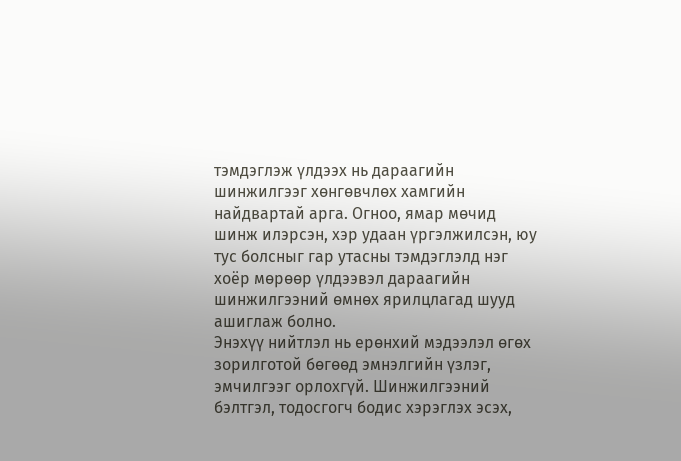тэмдэглэж үлдээх нь дараагийн шинжилгээг хөнгөвчлөх хамгийн найдвартай арга. Огноо, ямар мөчид шинж илэрсэн, хэр удаан үргэлжилсэн, юу тус болсныг гар утасны тэмдэглэлд нэг хоёр мөрөөр үлдээвэл дараагийн шинжилгээний өмнөх ярилцлагад шууд ашиглаж болно.
Энэхүү нийтлэл нь ерөнхий мэдээлэл өгөх зорилготой бөгөөд эмнэлгийн үзлэг, эмчилгээг орлохгүй. Шинжилгээний бэлтгэл, тодосгогч бодис хэрэглэх эсэх,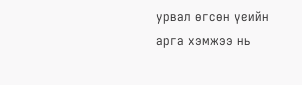урвал өгсөн үеийн арга хэмжээ нь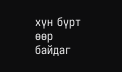хүн бүрт өөр байдаг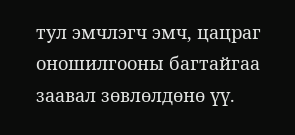тул эмчлэгч эмч, цацраг оношилгооны багтайгаа заавал зөвлөлдөнө үү.